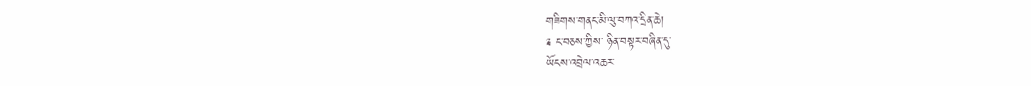གཟིགས་གནང་མི་ལུ་བཀའ་དྲིན་ཆེ།
༉ ང་བཅས་ཀྱིས་ ཉིན་བསྟར་བཞིན་དུ་
ཡོངས་འབྲེལ་འཆར་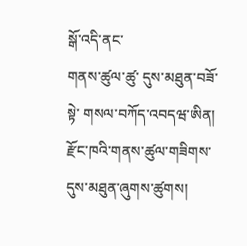སྒོ་འདི་ནང་
གནས་ཚུལ་ཚུ་ དུས་མཐུན་བཟོ་སྟེ་ གསལ་བཀོད་འབདཝ་ཨིན།
རྫོང་ཁའི་གནས་ཚུལ་གཟིགས་ དུས་མཐུན་ཞུགས་ཚུགས།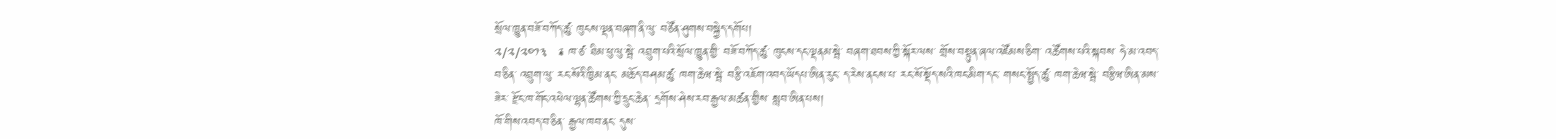སྲོལ་ཁྱུན་བཟོ་བཀོད་ཚུ་ ཁུངས་ལྡན་བཞག་ནི་ལུ་ བཙོན་ཤུགས་བསྐྱེད་དགོཔ།
༢/༢/༢༠༡༣   ༉ ཁ་ཙ་ ཐིམ་ཕུ་ལུ་སྦེ་ འབྲུག་པའི་སྲོལ་ཁྱུན་གྱི་ བཟོ་བཀོད་ཚུ་ ཁུངས་དང་ལྡནམ་སྦེ་ བཞག་ཐབས་ཀྱི་སྐོར་ལས་ གྲོས་བསྟུན་ཞལ་འཛོམས་ཅིག་ འཚོགས་པའི་སྐབས་ ཧེ་མ་འབད་བ་ཅིན་ འབྲུག་ལུ་ རང་སོའི་ཁྱིམ་ནང་ མཆོད་བཤམ་ཚུ་ ཁག་ཆེཝ་སྦེ་ བརྩི་འཇོག་འབད་ཡོདཔ་ཨིན་རུང་ ད་རེས་ནངས་པ་ རང་སོ་སྡོད་སའི་ཁང་མིག་དང་ གསང་སྤྱོད་ཚུ་ ཁག་ཆེཝ་སྦེ་ བརྩིཝ་ཨིན་མས་ཟེར་ རྫོང་ཁ་གོང་འཕེལ་ལྷན་ཚོགས་ཀྱི་དྲུང་ཆེན་ དྲགོས་ཤེས་རབ་རྒྱལ་མཚན་གྱིས་ སླབ་ཨིན་པས།
ཁོ་གིས་འབད་བ་ཅིན་ རྒྱལ་ཁབ་ནང་ དུས་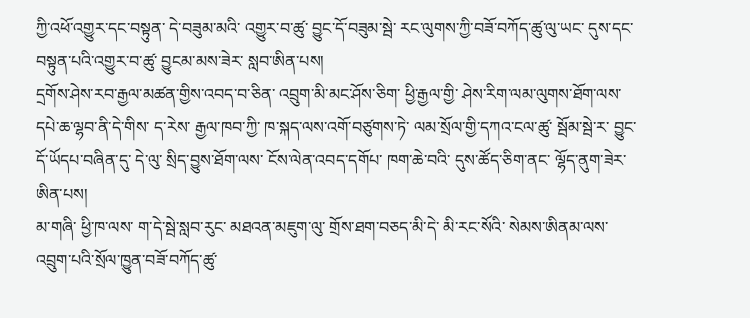ཀྱི་འཕོ་འགྱུར་དང་བསྟུན་ དེ་བཟུམ་མའི་ འགྱུར་བ་ཚུ་ བྱུང་དོ་བཟུམ་སྦེ་ རང་ལུགས་ཀྱི་བཟོ་བཀོད་ཚུ་ལུ་ཡང་ དུས་དང་བསྟུན་པའི་འགྱུར་བ་ཚུ་ བྱུངམ་མས་ཟེར་ སླབ་ཨིན་པས།
དྲགོས་ཤེས་རབ་རྒྱལ་མཚན་གྱིས་འབད་བ་ཅིན་ འབྲུག་མི་མང་ཤོས་ཅིག་ ཕྱི་རྒྱལ་གྱི་ ཤེས་རིག་ལམ་ལུགས་ཐོག་ལས་ དཔེ་ཆ་ལྷབ་ནི་དེ་གིས་ ད་རེས་ རྒྱལ་ཁབ་ཀྱི་ ཁ་སྐད་ལས་འགོ་བཙུགས་ཏེ་ ལམ་སྲོལ་གྱི་དཀའ་ངལ་ཚུ་ སྦོམ་སྦེ་ར་ བྱུང་དོ་ཡོདཔ་བཞིན་དུ་ དེ་ལུ་ སྲིད་བྱུས་ཐོག་ལས་ ངོས་ལེན་འབད་དགོཔ་ ཁག་ཆེ་བའི་ དུས་ཚོད་ཅིག་ནང་ ལྷོད་ནུག་ཟེར་ཨིན་པས།
མ་གཞི་ ཕྱི་ཁ་ལས་ ག་དེ་སྦེ་སླབ་རུང་ མཐའན་མཇུག་ལུ་ གྲོས་ཐག་བཅད་མི་དེ་ མི་རང་སོའི་ སེམས་ཨིནམ་ལས་ འབྲུག་པའི་སྲོལ་ཁྱུན་བཟོ་བཀོད་ཚུ་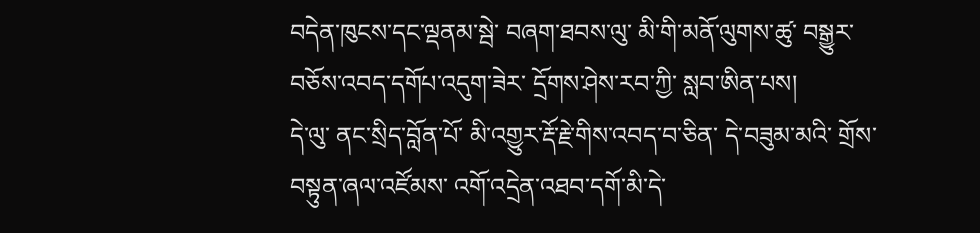བདེན་ཁུངས་དང་ལྡནམ་སྦེ་ བཞག་ཐབས་ལུ་ མི་གི་མནོ་ལུགས་ཚུ་ བསྒྱུར་བཅོས་འབད་དགོཔ་འདུག་ཟེར་ དྲོགས་ཤེས་རབ་ཀྱི་ སླབ་ཨིན་པས།
དེ་ལུ་ ནང་སྲིད་བློན་པོ་ མི་འགྱུར་རྡོ་རྗེ་གིས་འབད་བ་ཅིན་ དེ་བཟུམ་མའི་ གྲོས་བསྟུན་ཞལ་འཛོམས་ འགོ་འདྲེན་འཐབ་དགོ་མི་དེ་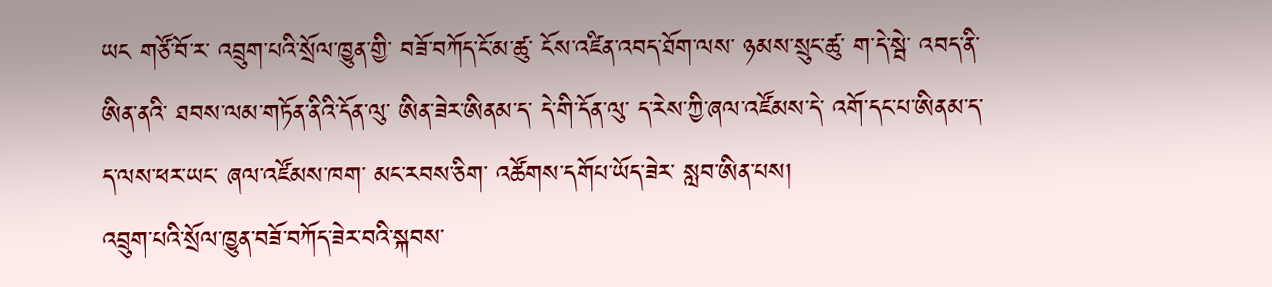ཡང གཙོ་བོ་ར་ འབྲུག་པའི་སྲོལ་ཁྱུན་གྱི་ བཟོ་བཀོད་ངོ་མ་ཚུ་ ངོས་འཛིན་འབད་ཐོག་ལས་ ཉམས་སྲུང་ཚུ་ ག་དེ་སྦེ་ འབད་ནི་ཨིན་ནའི་ ཐབས་ལམ་གཏོན་ནིའི་དོན་ལུ་ ཨིན་ཟེར་ཨིནམ་ད་ དེ་གི་དོན་ལུ་ ད་རེས་ཀྱི་ཞལ་འཛོམས་དེ་ འགོ་དང་པ་ཨིནམ་ད་ ད་ལས་ཕར་ཡང་ ཞལ་འཛོམས་ཁག་ མང་རབས་ཅིག་ འཚོགས་དགོཔ་ཡོད་ཟེར་ སླབ་ཨིན་པས།
འབྲུག་པའི་སྲོལ་ཁྱུན་བཟོ་བཀོད་ཟེར་བའི་སྐབས་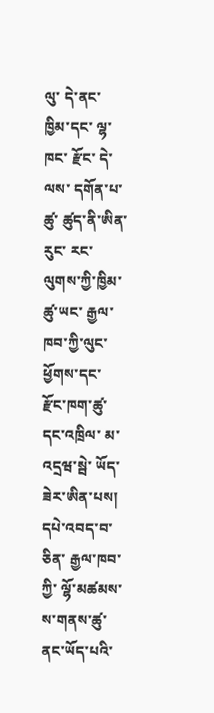ལུ་ དེ་ནང་ ཁྱིམ་དང་ ལྷ་ཁང་ རྫོང་ དེ་ལས་ དགོན་པ་ཚུ་ ཚུད་ནི་ཨིན་རུང་ རང་ལུགས་ཀྱི་ཁྱིམ་ཚུ་ཡང་ རྒྱལ་ཁབ་ཀྱི་ལུང་ཕྱོགས་དང་ རྫོང་ཁག་ཚུ་དང་འཁྲིལ་ མ་འདྲཝ་སྦེ་ ཡོད་ཟེར་ཨིན་པས།
དཔེ་འབད་བ་ཅིན་ རྒྱལ་ཁབ་ཀྱི་ ལྷོ་མཚམས་ས་གནས་ཚུ་ནང་ཡོད་པའི་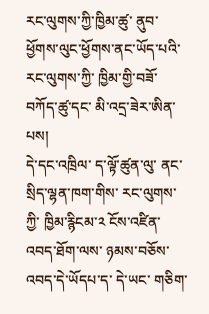རང་ལུགས་ཀྱི་ཁྱིམ་ཚུ་ ནུབ་ཕྱོགས་ལུང་ཕྱོགས་ནང་ཡོད་པའི་ རང་ལུགས་ཀྱི་ ཁྱིམ་གྱི་བཟོ་བཀོད་ཚུ་དང་ མི་འདྲ་ཟེར་ཨིན་པས།
དེ་དང་འཁྲིལ་ ད་ལྟོ་ཚུན་ལུ་ ནང་སྲིད་ལྷན་ཁག་གིས་ རང་ལུགས་ཀྱི་ ཁྱིམ་རྙིངམ་༢ ངོས་འཛིན་འབད་ཐོག་ལས་ ཉམས་བཅོས་འབད་དེ་ཡོདཔ་ད་ དེ་ཡང་ གཅིག་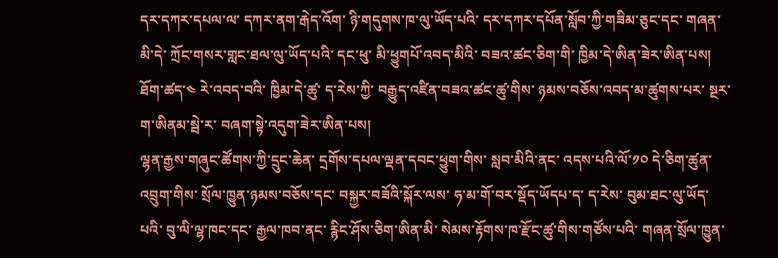དར་དཀར་དཔལ་ལ་ དཀར་ནག་རྒེད་འོག་ ཉི་གདུགས་ཁ་ལུ་ཡོད་པའི་ དར་དཀར་དཔོན་སློབ་ཀྱི་གཟིམ་ཅུང་དང་ གཞན་མི་དེ་ ཀྲོང་གསར་གླང་ཐལ་ལུ་ཡོད་པའི་ དང་ཕུ་ མི་ཕྱུགཔོ་འབད་མིའི་ བཟའ་ཚང་ཅིག་གི་ ཁྱིམ་དེ་ཨིན་ཟེར་ཨིན་པས།
ཐོག་ཚད་༤ རེ་འབད་བའི་ ཁྱིམ་དེ་ཚུ་ ད་རེས་ཀྱི་ བརྒྱུད་འཛིན་བཟའ་ཚང་ཚུ་གིས་ ཉམས་བཅོས་འབད་མ་ཚུགས་པར་ སྔར་ག་ཨིནམ་སྦེ་ར་ བཞག་སྟེ་འདུག་ཟེར་ཨིན་པས།
ལྷན་རྒྱས་གཞུང་ཚོགས་ཀྱི་དྲུང་ཆེན་ དྲགོས་དཔལ་ལྡན་དབང་ཕྱུག་གིས་ སླབ་མིའི་ནང་ འདས་པའི་ལོ་༡༠ དེ་ཅིག་ཚུན་ འབྲུག་གིས་ སྲོལ་ཁྱུན་ཉམས་བཅོས་དང་ བསྐྱར་བཟོའི་སྐོར་ལས་ ཧ་མ་གོ་བར་སྡོད་ཡོདཔ་ད་ ད་རེས་ བུམ་ཐང་ལུ་ཡོད་པའི་ བུ་ལི་ལྷ་ཁང་དང་ རྒྱལ་ཁབ་ནང་ རྙིང་ཤོས་ཅིག་ཨིན་མི་ སེམས་རྟོགས་ཁ་རྫོང་ཚུ་གིས་གཙོས་པའི་ གཞན་སྲོལ་ཁྱུན་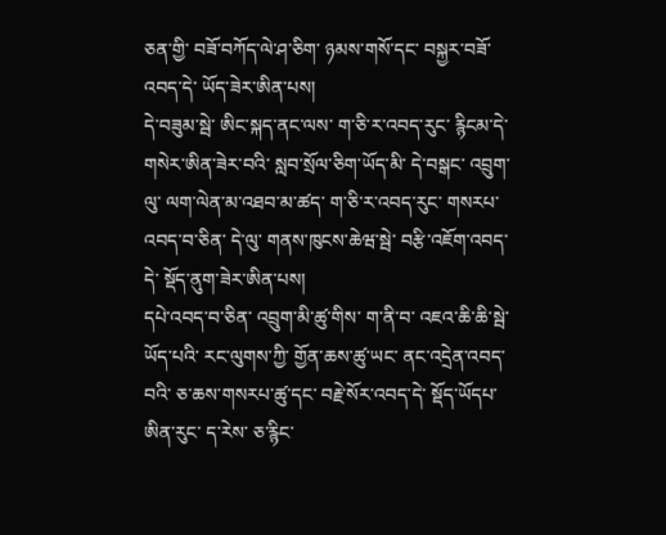ཅན་གྱི་ བཟོ་བཀོད་ལེ་ཤ་ཅིག་ ཉམས་གསོ་དང་ བསྐྱར་བཟོ་འབད་དེ་ ཡོད་ཟེར་ཨིན་པས།
དེ་བཟུམ་སྦེ་ ཨིང་སྐད་ནང་ལས་ ག་ཅི་ར་འབད་རུང་ རྙིངམ་དེ་ གསེར་ཨིན་ཟེར་བའི་ སླབ་སྲོལ་ཅིག་ཡོད་མི་ དེ་བསྒང་ འབྲུག་ལུ་ ལག་ལེན་མ་འཐབ་མ་ཚད་ ག་ཅི་ར་འབད་རུང་ གསརཔ་འབད་བ་ཅིན་ དེ་ལུ་ གནས་ཁུངས་ཆེཝ་སྦེ་ བརྩི་འཇོག་འབད་དེ་ སྡོད་ནུག་ཟེར་ཨིན་པས།
དཔེ་འབད་བ་ཅིན་ འབྲུག་མི་ཚུ་གིས་ ག་ནི་བ་ འཇའ་ཆི་ཆི་སྦེ་ཡོད་པའི་ རང་ལུགས་ཀྱི་ གྱོན་ཆས་ཚུ་ཡང་ ནང་འདྲེན་འབད་བའི་ ཅ་ཆས་གསརཔ་ཚུ་དང་ བརྗེ་སོར་འབད་དེ་ སྡོད་ཡོདཔ་ཨིན་རུང་ ད་རེས་ ཅ་རྙིང་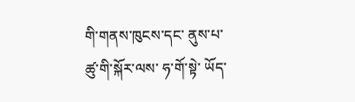གི་གནས་ཁུངས་དང་ ནུས་པ་ཚུ་གི་སྐོར་ལས་ ཧ་གོ་སྟེ་ ཡོད་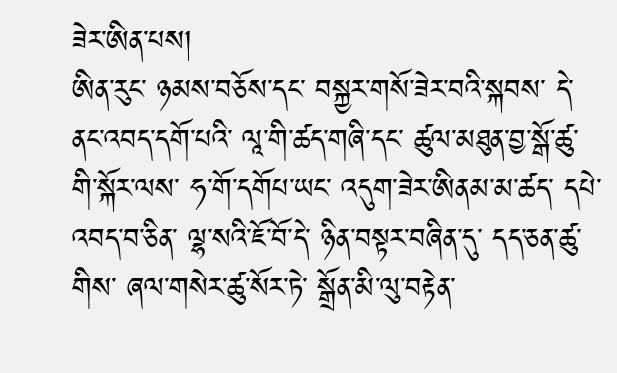ཟེར་ཨིན་པས།
ཨིན་རུང་ ཉམས་བཅོས་དང་ བསྐྱར་གསོ་ཟེར་བའི་སྐབས་ དེ་ནང་འབད་དགོ་པའི་ ལཱ་གི་ཚད་གཞི་དང་ ཚུལ་མཐུན་བྱ་སྒོ་ཚུ་གི་སྐོར་ལས་ ཧ་གོ་དགོཔ་ཡང་ འདུག་ཟེར་ཨིནམ་མ་ཚད་ དཔེ་འབད་བ་ཅིན་ ལྷ་སའི་ཇོ་བོ་དེ་ ཉིན་བསྟར་བཞིན་དུ་ དད་ཅན་ཚུ་གིས་ ཞལ་གསེར་ཚུ་སོར་ཏེ་ སྒྲོན་མི་ལུ་བརྟེན་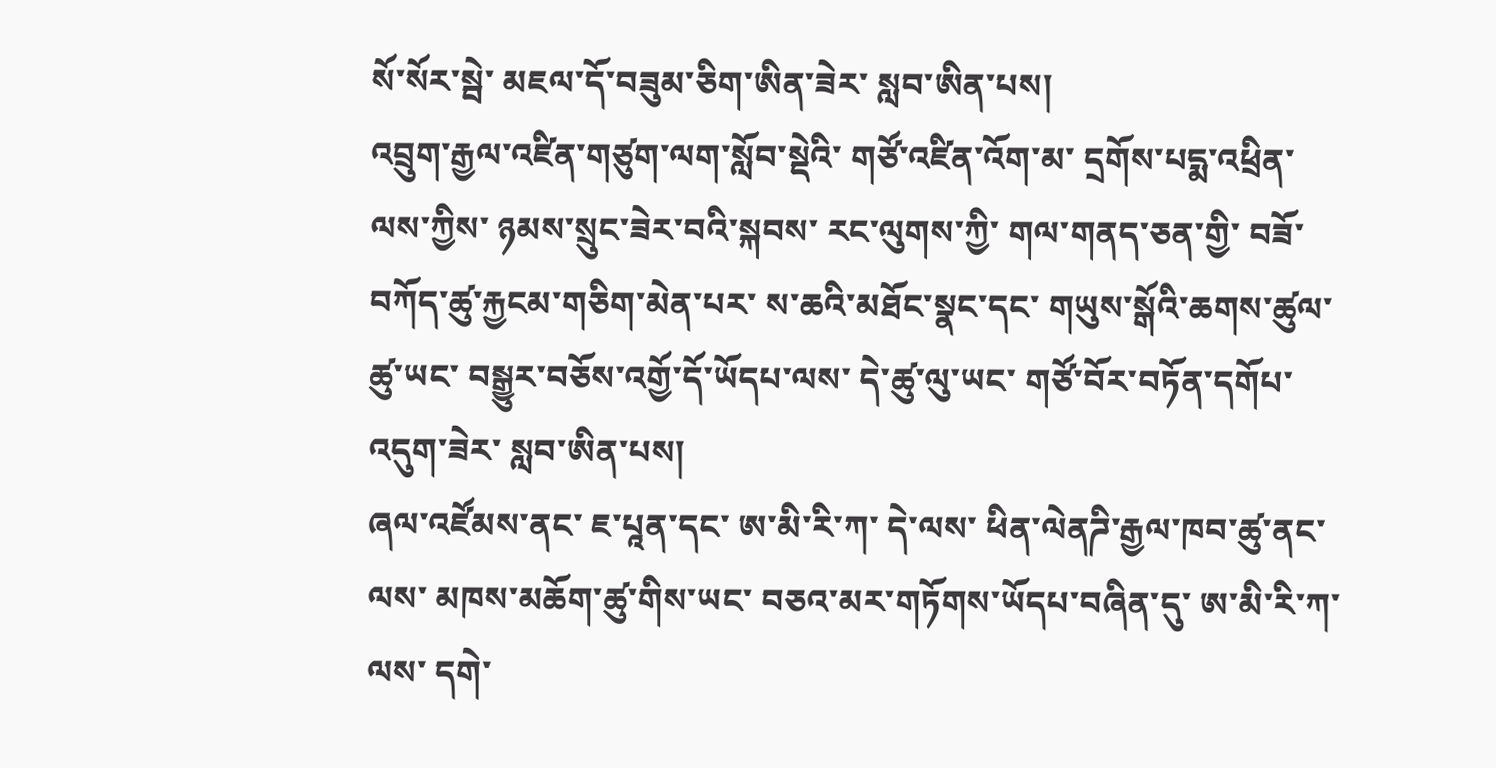སོ་སོར་སྦེ་ མཇལ་དོ་བཟུམ་ཅིག་ཨིན་ཟེར་ སླབ་ཨིན་པས།
འབྲུག་རྒྱལ་འཛིན་གཙུག་ལག་སློབ་སྡེའི་ གཙོ་འཛིན་འོག་མ་ དྲགོས་པདྨ་འཕྲིན་ལས་ཀྱིས་ ཉམས་སྲུང་ཟེར་བའི་སྐབས་ རང་ལུགས་ཀྱི་ གལ་གནད་ཅན་གྱི་ བཟོ་བཀོད་ཚུ་རྐྱངམ་གཅིག་མེན་པར་ ས་ཆའི་མཐོང་སྣང་དང་ གཡུས་སྒོའི་ཆགས་ཚུལ་ཚུ་ཡང་ བསྒྱུར་བཅོས་འགྱོ་དོ་ཡོདཔ་ལས་ དེ་ཚུ་ལུ་ཡང་ གཙོ་བོར་བཏོན་དགོཔ་འདུག་ཟེར་ སླབ་ཨིན་པས།
ཞལ་འཛོམས་ནང་ ཇ་པཱན་དང་ ཨ་མི་རི་ཀ་ དེ་ལས་ ཕིན་ལེནཌི་རྒྱལ་ཁབ་ཚུ་ནང་ལས་ མཁས་མཆོག་ཚུ་གིས་ཡང་ བཅའ་མར་གཏོགས་ཡོདཔ་བཞིན་དུ་ ཨ་མི་རི་ཀ་ལས་ དགེ་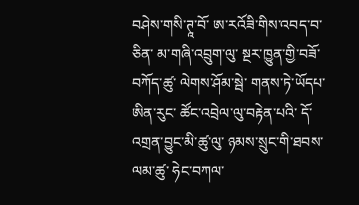བཤེས་གསི་ཊཱ་བོ་ ཨ་རའོཟི་གིས་འབད་བ་ཅིན་ མ་གཞི་འབྲུག་ལུ་ སྔར་ཁྱུན་གྱི་བཟོ་བཀོད་ཚུ་ ལེགས་ཤོམ་སྦེ་ གནས་ཏེ་ཡོདཔ་ཨིན་རུང་ ཚོང་འབྲེལ་ལུ་བརྟེན་པའི་ དོ་འགྲན་བྱུང་མི་ཚུ་ལུ་ ཉམས་སྲུང་གི་ཐབས་ལམ་ཚུ་ ཧེང་བཀལ་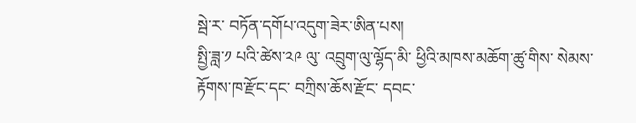སྦེ་ར་ བཏོན་དགོཔ་འདུག་ཟེར་ཨིན་པས།
སྤྱི་ཟླ་༡ པའི་ཚེས་༢༩ ལུ་ འབྲུག་ལུ་ལྷོད་མི་ ཕྱིའི་མཁས་མཆོག་ཚུ་གིས་ སེམས་རྟོགས་ཁ་རྫོང་དང་ བཀྲིས་ཆོས་རྫོང་ དབང་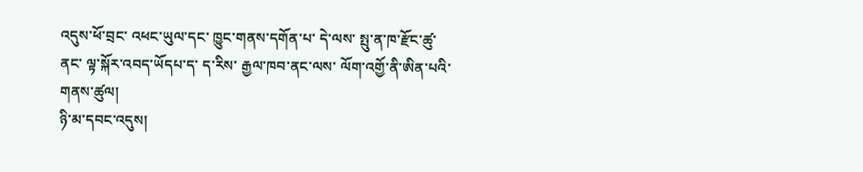འདུས་ཕོ་བྲང་ འཕང་ཡུལ་དང་ ཁྱུང་གནས་དགོན་པ་ དེ་ལས་ སྤུ་ན་ཁ་རྫོང་ཚུ་ནང་ ལྟ་སྐོར་འབད་ཡོདཔ་ད་ ད་རིས་ རྒྱལ་ཁབ་ནང་ལས་ ལོག་འགྱོ་ནི་ཨིན་པའི་གནས་ཚུལ།
ཉི་མ་དབང་འདུས།